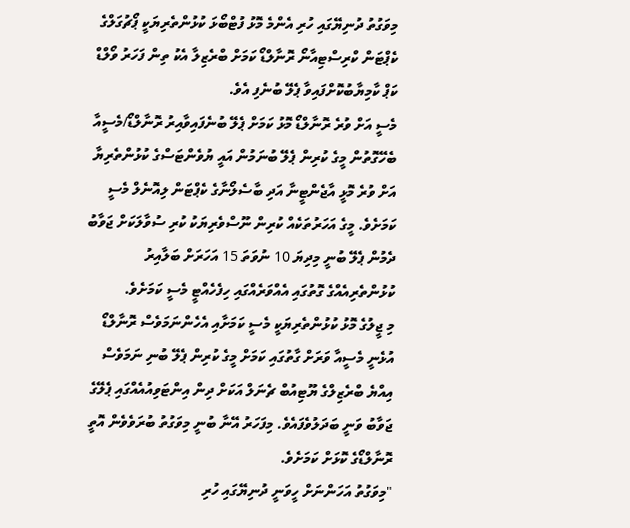މިވަގުތު ދުނިޔޭގައި ހުރި އެންމެ މޮޅު ފުޓްބޯޅަ ކުޅުންތެރިޔަކީ ޕޯޗުގަލްގެ ކެޕްޓަން ކްރިސްޓިއާނޯ ރޮނާލްޑޯ ކަމަށް ބްރެޒިލާ އެކު ތިން ފަހަރު ވޯލްޑް ކަޕް ކާމިޔާބުކޮށްފައިވާ ޕެލޭ ބުނެފި އެވެ.
މެސީ އަށް ވުރެ ރޮނާލްޑޯ މޮޅު ކަމަށް ޕެލޭ ބުނެފައިވާއިރު ރޮނާލްޑޯ/މެސީއާ ބެހޭގޮތުން މީގެ ކުރިން ޕެލޭ ބުނަމުން އައީ ޔުވެންޓަސްގެ ކުޅުންތެރިޔާ އަށް ވުރެ މޮޅީ އާޖެންޓީނާ އަދި ބާސެލޯނާގެ ކެޕްޓަން ލިއޮނެލް މެސީ ކަމަށެވެ. މީގެ އަހަރުތަކެއް ކުރިން ނޫސްވެރިޔަކު ކުރި ސުވާލަކަށް ޖަވާބު ދެމުން ޕެލޭ ބުނީ މިދިޔަ 10 ނުވަތަ 15 އަހަރަށް ބަލާއިރު ކުޅުންތެރިއެއްގެ ގޮތުގައި އެއްވަރެއްގައި ހިފެހެއްޓީ މެސީ ކަމަށެވެ.
މި ޖީލުގެ މޮޅު ކުޅުންތެރިޔަކީ މެސީ ކަމަށާއި އެހެންނަމަވެސް ރޮނާލްޑޯ އުޅެނީ މެސީއާ ވަރަށް ގާތުގައި ކަމަށް މީގެ ކުރިން ޕެލޭ ބުނި ނަމަވެސް އިއްޔެ ބްރެޒިލްގެ ޔޫޓިއުބް ޗެނަލް އަކަށް ދިން އިންޓަވިއުއެއްގައި ޕެލޭގެ ޖަވާބު ވަނީ ބަދަލުވެފައެވެ. މިފަހަރު އޭނާ ބުނީ މިވަގުތު ބުރަވެވެން އޮތީ ރޮނާލްޑޯގެ ކޮޅަށް ކަމަށެވެ.
"މިވަގުތު އަހަންނަށް ހީވަނީ ދުނިޔޭގައި ހުރި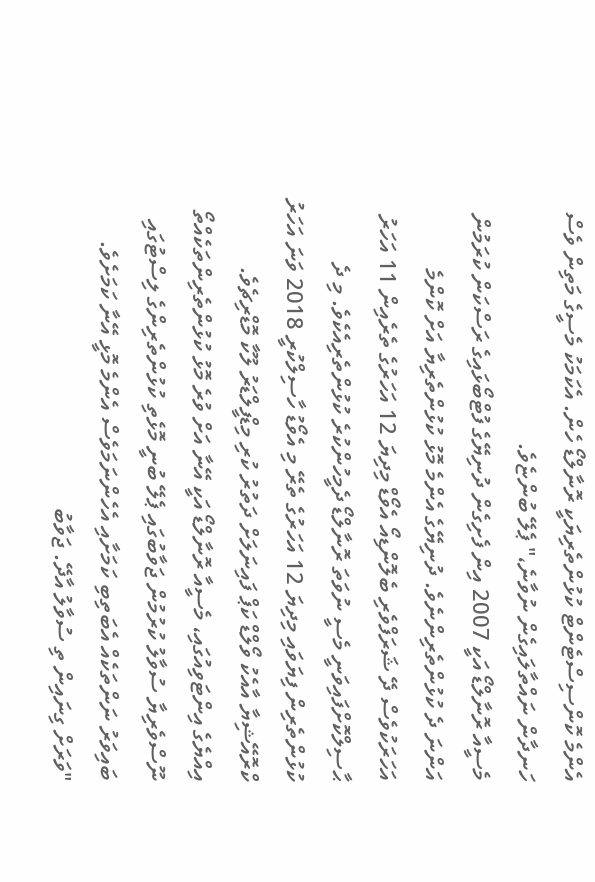އެންމެ ކޮންސިސްޓެންޓް ކުޅުންތެރިޔަކީ ރޮނާލްޑޯ ހެން. އެކަމަކު މެސީގެ މަތިން ވެސް ހަނދާން ނައްތާލައިގެން ނުވާނެ،" ޕެލޭ ބުންޏެވެ.
މެސީއާ ރޮނާލްޑޯ އަކީ 2007 އިން ފެށިގެން ދުނިޔޭގެ ފުޓްބޯޅައިގެ ރަސްކަން ކުރަމުން އަންނަ ދެ ކުޅުންތެރިންނެވެ. ދުނިޔޭގެ އެންމެ މޮޅު ކުޅުންތެރިޔާ އަށް ކޮންމެ އަހަރަކުވެސް ދޭ ޝަރަފްވެރި ބެލޮންޑިއޯ އެވޯޑް މިދިޔަ 12 އަހަރުގެ ތެރެއިން 11 އަހަރު ޙާސިލްކޮށްފައިވަނީ މެސީ ނުވަތަ ރޮނާލްޑޯ ދެމީހުންކުރެ ކުޅުންތެރިއެކެވެ. މި ދެ ކުޅުންތެރިން ފިޔަވައި މިދިޔަ 12 އަހަރުގެ ތެރޭ މި އެވޯޑު ހާސިލްކުރީ 2018 ވަނަ އަހަރު ކްރޮއޭޝިޔާ އާއެކު ވޯލްޑް ކަޕް ފައިނަލަށް ދަތުރު ކުރި މިޑްފީލްޑަރު ލޫކާ މޮޑްރިޗެވެ.
އިއްޔެގެ އިންޓަވިއުގައި، މެސީއާ ރޮނާލްޑޯ އަކީ އޭނާ އަށް ވުރެ މޮޅު ކުޅުންތެރިންތަކެއްތޯ ނޫސްވެރިޔާ ސުވާލު ކުރުމުން ޖަވާބުގައި ޕެލޭ ބުނީ މޮޅެތި ކުޅުންތެރިންގެ ލިސްޓުގައި ބައިވަރު ނަންތަކެއް އެބަތިބި ކަމަށާއި އެހެންނަމަވެސް އެންމެ މޮޅީ އޭނާ ކަމަށެވެ.
"ވަރަށް ގިނައިން ތި ސުވާލު އާދޭ. ޖަވާބު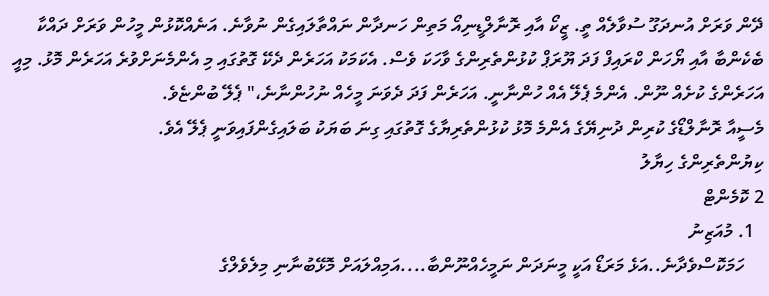ދޭން ވަރަށް އުނދަގޫ ސުވާލެއް ތީ. ޒީކޯ އާއި ރޮނާލްޑީނިއޯ މަތިން ހަނދާން ނައްތާލައިގެން ނުވާނެ. އަނެއްކޮޅުން މީހުން ވަރަށް ދައްކާ ބެކެންބާ އާއި ޔޯހަން ކްރައިފް ފަދަ ޔޫރަޕް ކުޅުންތެރިންގެ ވާހަކަ ވެސް. އެކަމަކު އަހަރެން ދެކޭ ގޮތުގައި މި އެންމެނަށްވުރެ އަހަރެން މޮޅު. މިއީ އަހަރެންގެ ކުށެއް ނޫން. އެންމެ ޕެލޭ އެއް ހުންނާނީ. އަހަރެން ފަދަ ދެވަނަ މީހެއް ނުހުންނާނެ،" ޕެލޭ ބުންޏެވެ.
މެސީއާ ރޮނާލްޑޯގެ ކުރިން ދުނިޔޭގެ އެންމެ މޮޅު ކުޅުންތެރިޔާގެ ގޮތުގައި ގިނަ ބަޔަކު ބަލައިގެންފައިވަނީ ޕެލޭ އެވެ.
ކިޔުންތެރިންގެ ހިޔާލު
2 ކޮމެންޓް
  1. މުއަޒިނު
    ހަމަކޮސްވެދާނެ..އަޅެ މަރަޑޯ އަކީ މީނަދަން ނަމީހެއްނޫންބާ....އަމިއްލައަށް މޮޅޭބުނާނި މިލެވެލްގެ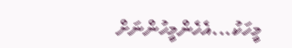މީހަކު...އެހެންމީހުންނަށް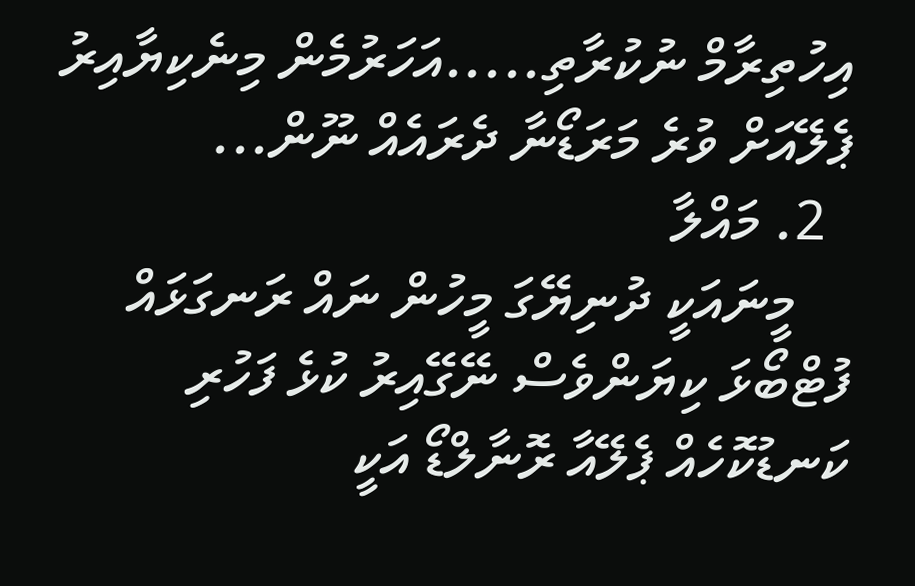އިހުތިރާމް ނުކުރާތި.....އަހަރުމެން މިނެކިޔާއިރު ޕެލޭއަށް ވުރެ މަރަޑޯނާ ދެރައެއް ނޫން...
  2. މައްލާ
    މީނައަކީ ދުނިޔޭގަ މީހުން ނައް ރަނގަޅައް ފުޓްބޯޅަ ކިޔަންވެސް ނޭގޭއިރު ކުޅެ ފަހުރި ކަނޑުކޮހެއް ޕެލޭއާ ރޮނާލްޑޯ އަކީ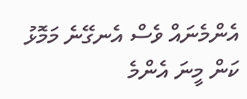އެންމެނައް ވެސް އެނގޭނެ މަމޮޅު ކަން މީނަ އެންމެ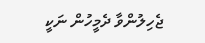ޖެހިލުންވާ ދެމީހުން ނަކީ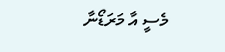މެސީ އާ މަރަޑޯނާ